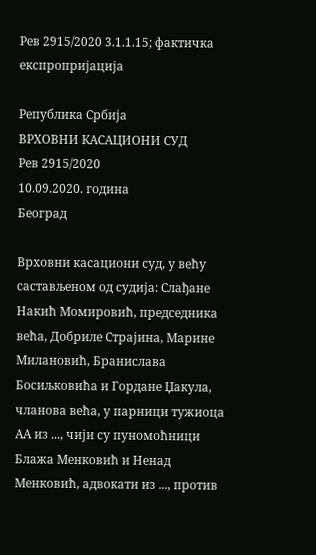Рев 2915/2020 3.1.1.15; фактичка експропријација

Република Србија
ВРХОВНИ КАСАЦИОНИ СУД
Рев 2915/2020
10.09.2020. година
Београд

Врховни касациони суд, у већу састављеном од судија: Слађане Накић Момировић, председника већа, Добриле Страјина, Марине Милановић, Бранислава Босиљковића и Гордане Џакула, чланова већа, у парници тужиоца АА из ..., чији су пуномоћници Блажа Менковић и Ненад Менковић, адвокати из ..., против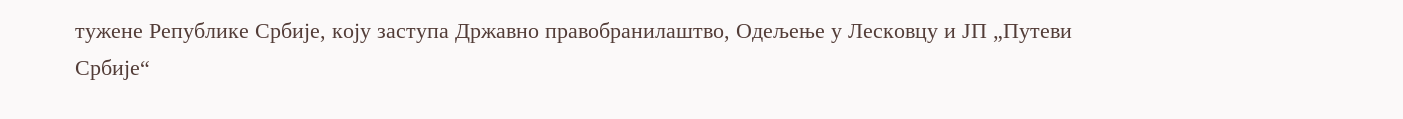тужене Републике Србије, коју заступа Државно правобранилаштво, Одељење у Лесковцу и ЈП „Путеви Србије“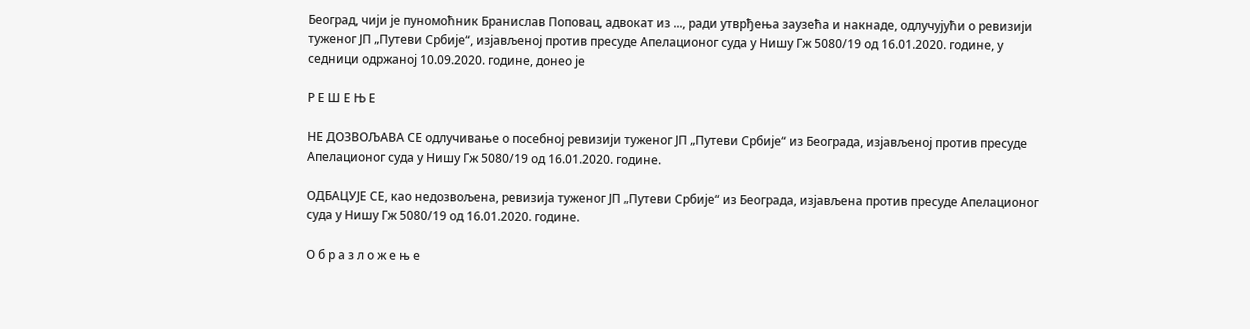Београд, чији је пуномоћник Бранислав Поповац, адвокат из ..., ради утврђења заузећа и накнаде, одлучујући о ревизији туженог ЈП „Путеви Србије“, изјављеној против пресуде Апелационог суда у Нишу Гж 5080/19 од 16.01.2020. године, у седници одржаној 10.09.2020. године, донео је

Р Е Ш Е Њ Е

НЕ ДОЗВОЉАВА СЕ одлучивање о посебној ревизији туженог ЈП „Путеви Србије“ из Београда, изјављеној против пресуде Апелационог суда у Нишу Гж 5080/19 од 16.01.2020. године.

ОДБАЦУЈЕ СЕ, као недозвољена, ревизија туженог ЈП „Путеви Србије“ из Београда, изјављена против пресуде Апелационог суда у Нишу Гж 5080/19 од 16.01.2020. године.

О б р а з л о ж е њ е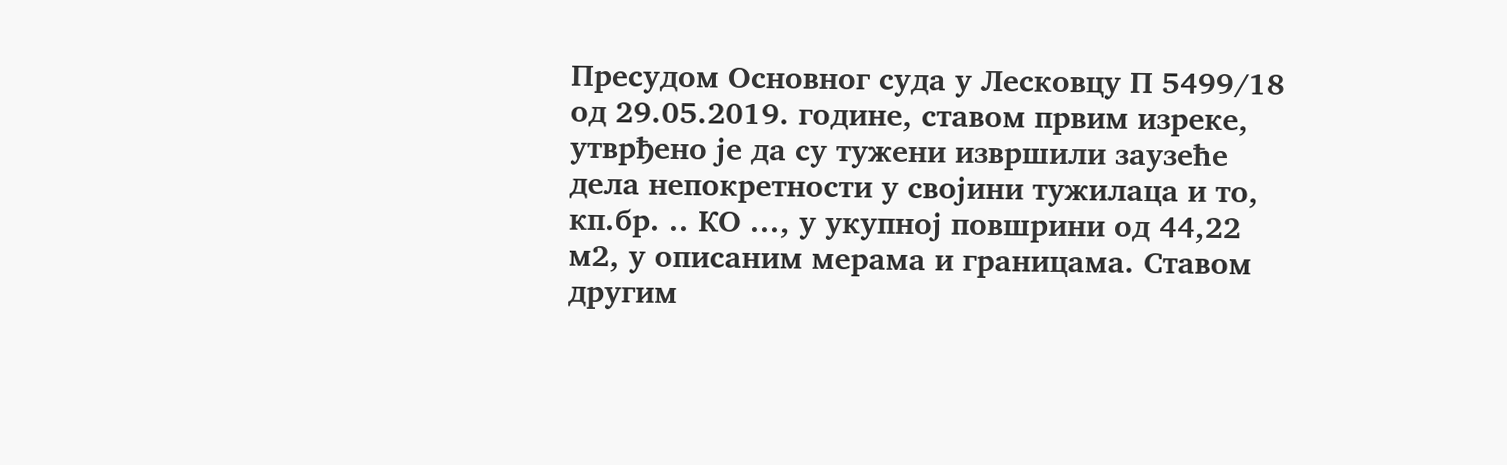Пресудом Основног суда у Лесковцу П 5499/18 од 29.05.2019. године, ставом првим изреке, утврђено је да су тужени извршили заузеће делa непокретности у својини тужилаца и то, кп.бр. .. КО ..., у укупној повшрини од 44,22 м2, у описаним мерама и границама. Ставом другим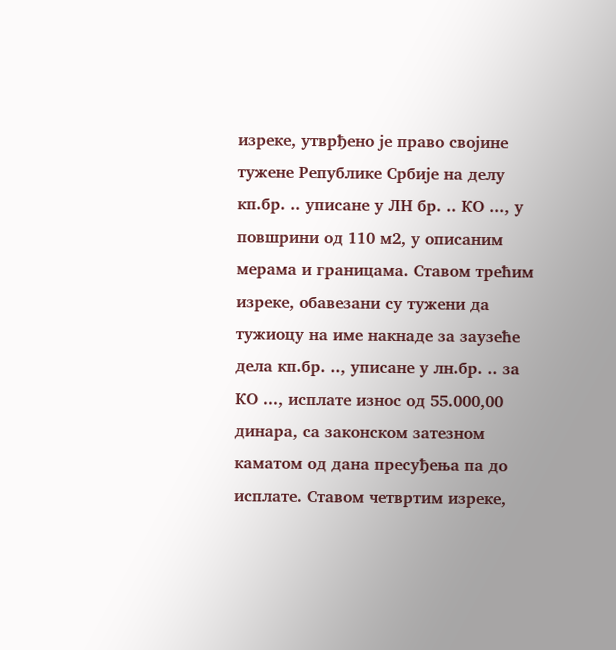изреке, утврђено је право својине тужене Републике Србије на делу кп.бр. .. уписане у ЛН бр. .. КО ..., у повшрини од 110 м2, у описаним мерама и границама. Ставом трећим изреке, обавезани су тужени да тужиоцу на име накнаде за заузеће дела кп.бр. .., уписане у лн.бр. .. за КО ..., исплате износ од 55.000,00 динара, са законском затезном каматом од дана пресуђења па до исплате. Ставом четвртим изреке,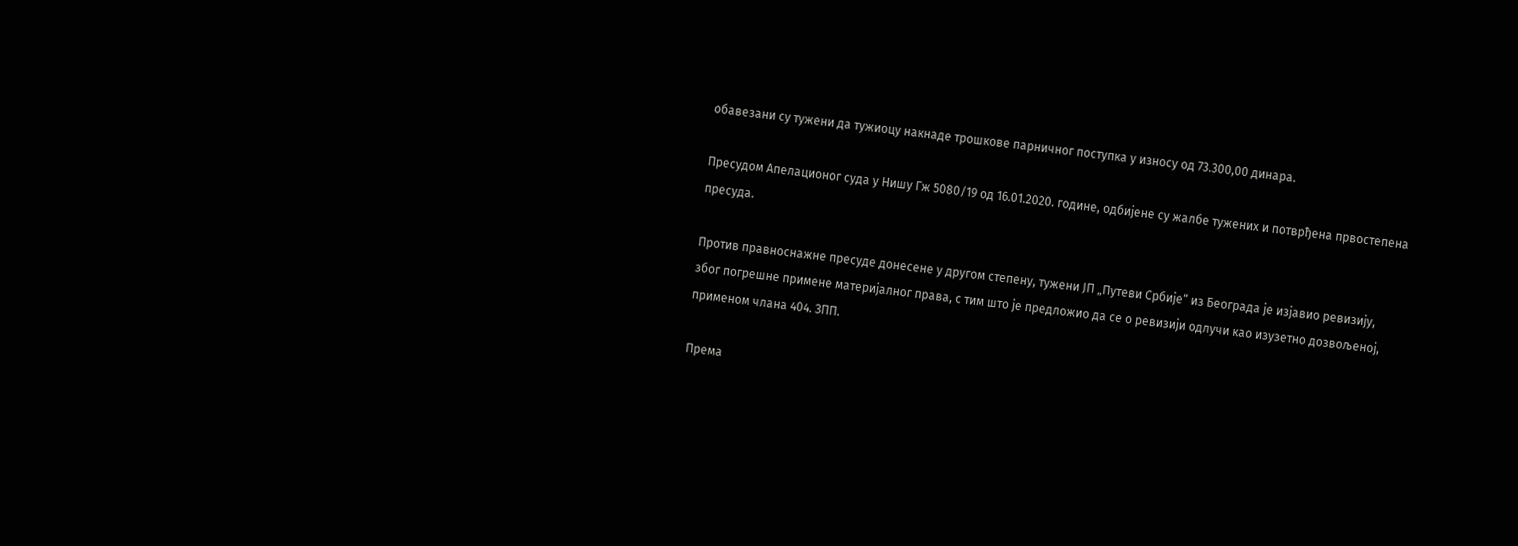обавезани су тужени да тужиоцу накнаде трошкове парничног поступка у износу од 73.300,00 динара.

Пресудом Апелационог суда у Нишу Гж 5080/19 од 16.01.2020. године, одбијене су жалбе тужених и потврђена првостепена пресуда.

Против правноснажне пресуде донесене у другом степену, тужени ЈП „Путеви Србије“ из Београда је изјавио ревизију, због погрешне примене материјалног права, с тим што је предложио да се о ревизији одлучи као изузетно дозвољеној, применом члана 404. ЗПП.

Према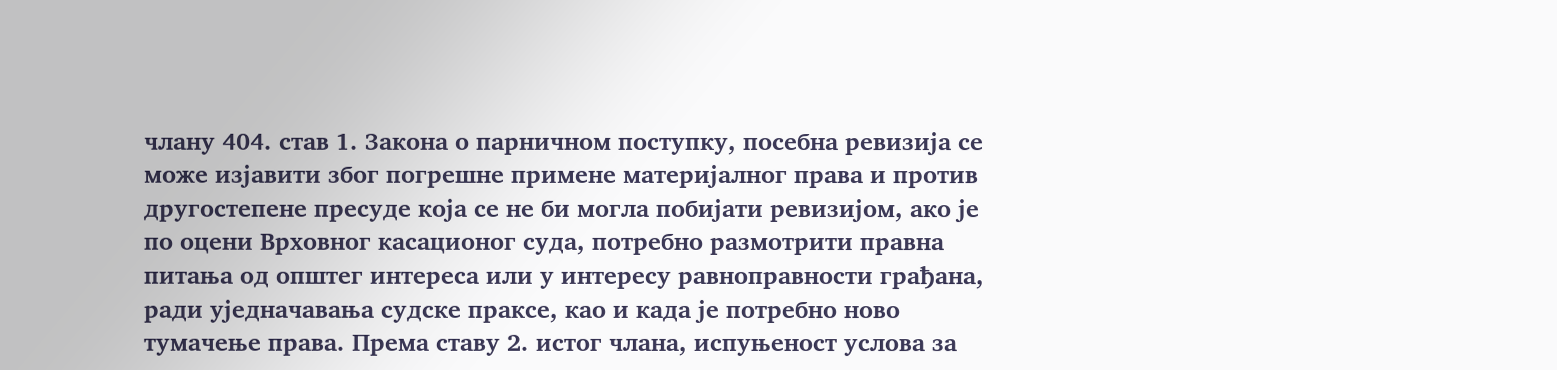члану 404. став 1. Закона о парничном поступку, посебна ревизија се може изјавити због погрешне примене материјалног права и против другостепене пресуде која се не би могла побијати ревизијом, ако је по оцени Врховног касационог суда, потребно размотрити правна питања од општег интереса или у интересу равноправности грађана, ради уједначавања судске праксе, као и када је потребно ново тумачење права. Према ставу 2. истог члана, испуњеност услова за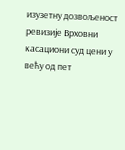изузетну дозвољеност ревизије Врховни касациони суд цени у већу од пет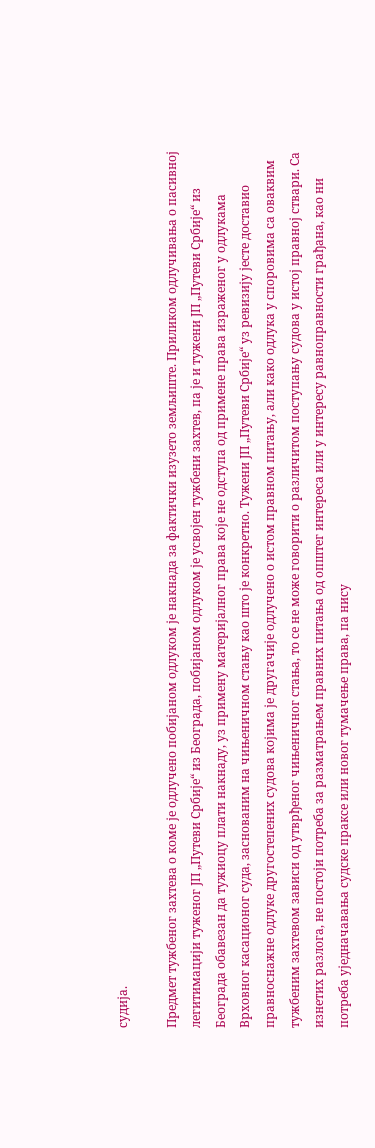судија.

Предмет тужбеног захтева о коме је одлучено побијаном одлуком је накнада за фактички изузето земљиште. Приликом одлучивања о пасивној легитимацији туженог ЈП „Путеви Србије“ из Београда, побијаном одлуком је усвојен тужбени захтев, па је и тужени ЈП „Путеви Србије“ из Београда обавезан да тужиоцу плати накнаду, уз примену материјалног права које не одступа од примене права израженог у одлукама Врховног касационог суда, заснованим на чињеничном стању као што је конкретно. Тужени ЈП „Путеви Србије“ уз ревизију јесте доставио правноснажне одлуке другостепених судова којима је другачије одлучено о истом правном питању, али како одлука у споровима са оваквим тужбеним захтевом зависи од утврђеног чињеничног стања, то се не може говорити о различитом поступању судова у истој правној ствари. Са изнетих разлога, не постоји потреба за разматрањем правних питања од општег интереса или у интересу равноправности грађана, као ни потреба уједначавања судске праксе или новог тумачење права, па нису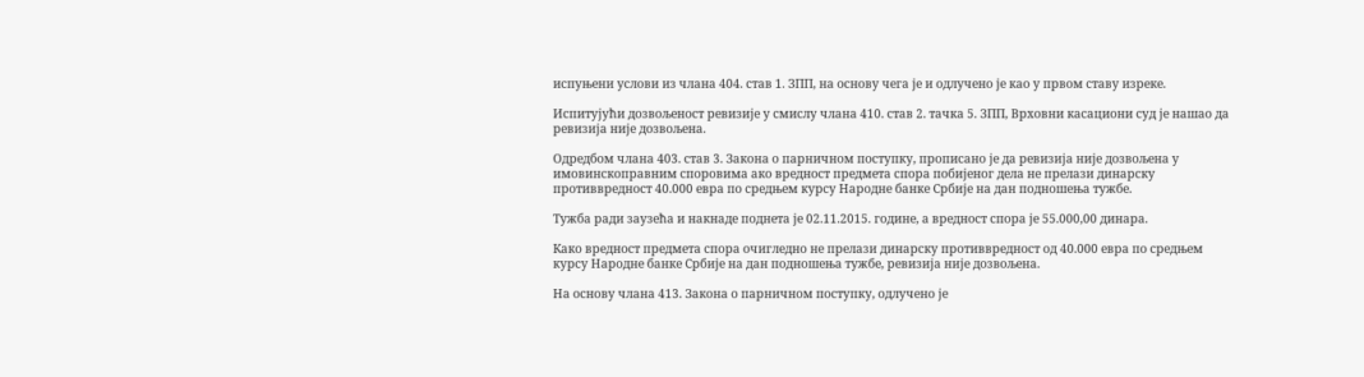испуњени услови из члана 404. став 1. ЗПП, на основу чега је и одлучено је као у првом ставу изреке.

Испитујући дозвољеност ревизије у смислу члана 410. став 2. тачка 5. ЗПП, Врховни касациони суд је нашао да ревизија није дозвољена.

Одредбом члана 403. став 3. Закона о парничном поступку, прописано је да ревизија није дозвољена у имовинскоправним споровима ако вредност предмета спора побијеног дела не прелази динарску противвредност 40.000 евра по средњем курсу Народне банке Србије на дан подношења тужбе.

Тужба ради заузећа и накнаде поднета је 02.11.2015. године, а вредност спора је 55.000,00 динара.

Како вредност предмета спора очигледно не прелази динарску противвредност од 40.000 евра по средњем курсу Народне банке Србије на дан подношења тужбе, ревизија није дозвољена.

На основу члана 413. Закона о парничном поступку, одлучено је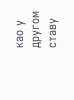као у другом ставу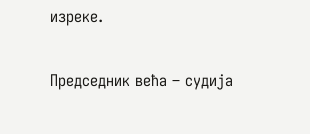изреке.

Председник већа – судија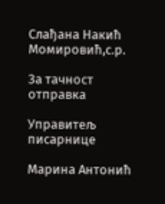Слађана Накић Момировић,с.р.

За тачност отправка

Управитељ писарнице

Марина Антонић